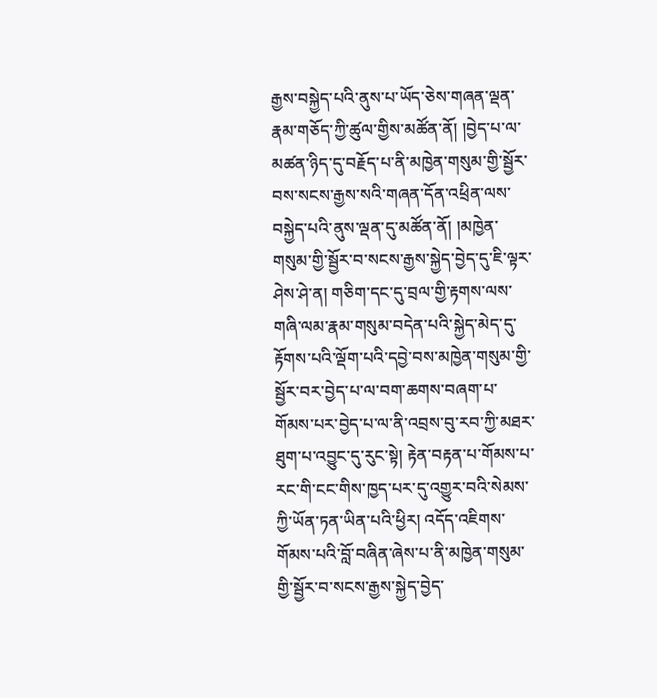རྒྱས་བསྐྱེད་པའི་ནུས་པ་ཡོད་ཅེས་གཞན་ལྡན་རྣམ་གཅོད་ཀྱི་ཚུལ་གྱིས་མཚོན་ནོ། །བྱེད་པ་ལ་མཚན་ཉིད་དུ་བརྗོད་པ་ནི་མཁྱེན་གསུམ་གྱི་སྦྱོར་བས་སངས་རྒྱས་སའི་གཞན་དོན་འཕྲིན་ལས་བསྐྱེད་པའི་ནུས་ལྡན་དུ་མཚོན་ནོ། །མཁྱེན་གསུམ་གྱི་སྦྱོར་བ་སངས་རྒྱས་སྐྱེད་བྱེད་དུ་ཇི་ལྟར་ཤེས་ཤེ་ན། གཅིག་དང་དུ་བྲལ་གྱི་རྟགས་ལས་གཞི་ལམ་རྣམ་གསུམ་བདེན་པའི་སྐྱེད་མེད་དུ་རྟོགས་པའི་ལྡོག་པའི་དབྱེ་བས་མཁྱེན་གསུམ་གྱི་སྦྱོར་བར་བྱེད་པ་ལ་བག་ཆགས་བཞག་པ་གོམས་པར་བྱེད་པ་ལ་ནི་འབྲས་བུ་རབ་ཀྱི་མཐར་ཐུག་པ་འབྱུང་དུ་རུང་སྟེ། རྟེན་བརྟན་པ་གོམས་པ་རང་གི་ངང་གིས་ཁྱད་པར་དུ་འགྱུར་བའི་སེམས་ཀྱི་ཡོན་ཏན་ཡིན་པའི་ཕྱིར། འདོད་འཇིགས་གོམས་པའི་བློ་བཞིན་ཞེས་པ་ནི་མཁྱེན་གསུམ་གྱི་སྦྱོར་བ་སངས་རྒྱས་སྐྱེད་བྱེད་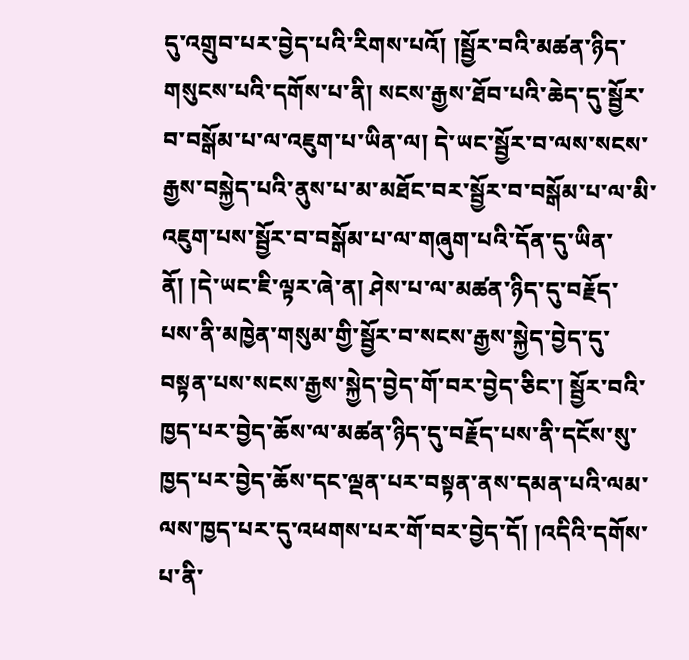དུ་འགྲུབ་པར་བྱེད་པའི་རིགས་པའོ། །སྦྱོར་བའི་མཚན་ཉིད་གསུངས་པའི་དགོས་པ་ནི། སངས་རྒྱས་ཐོབ་པའི་ཆེད་དུ་སྦྱོར་བ་བསྒོམ་པ་ལ་འཇུག་པ་ཡིན་ལ། དེ་ཡང་སྦྱོར་བ་ལས་སངས་རྒྱས་བསྐྱེད་པའི་ནུས་པ་མ་མཐོང་བར་སྦྱོར་བ་བསྒོམ་པ་ལ་མི་འཇུག་པས་སྦྱོར་བ་བསྒོམ་པ་ལ་གཞུག་པའི་དོན་དུ་ཡིན་ནོ། །དེ་ཡང་ཇི་ལྟར་ཞེ་ན། ཤེས་པ་ལ་མཚན་ཉིད་དུ་བརྗོད་པས་ནི་མཁྱེན་གསུམ་གྱི་སྦྱོར་བ་སངས་རྒྱས་སྐྱེད་བྱེད་དུ་བསྟན་པས་སངས་རྒྱས་སྐྱེད་བྱེད་གོ་བར་བྱེད་ཅིང་། སྦྱོར་བའི་ཁྱད་པར་བྱེད་ཆོས་ལ་མཚན་ཉིད་དུ་བརྗོད་པས་ནི་དངོས་སུ་ཁྱད་པར་བྱེད་ཆོས་དང་ལྡན་པར་བསྟན་ནས་དམན་པའི་ལམ་ལས་ཁྱད་པར་དུ་འཕགས་པར་གོ་བར་བྱེད་དོ། །འདིའི་དགོས་པ་ནི་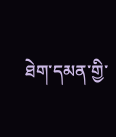ཐེག་དམན་གྱི་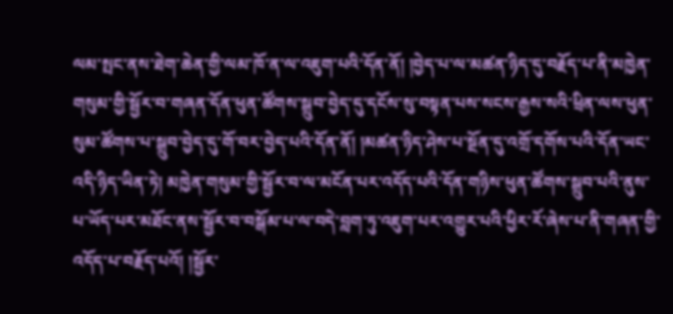ལམ་སྤང་ནས་ཐེག་ཆེན་གྱི་ལམ་ཁོ་ན་ལ་འཇུག་པའི་དོན་ནོ། །བྱེད་པ་ལ་མཚན་ཉིད་དུ་བརྗོད་པ་ནི་མཁྱེན་གསུམ་གྱི་སྦྱོར་བ་གཞན་དོན་ཕུན་ཚོགས་སྒྲུབ་བྱེད་དུ་དངོས་སུ་བསྟན་པས་སངས་རྒྱས་སའི་ཕྲིན་ལས་ཕུན་སུམ་ཚོགས་པ་སྒྲུབ་བྱེད་དུ་གོ་བར་བྱེད་པའི་དོན་ནོ། །མཚན་ཉིད་ཤེས་པ་སྔོན་དུ་འགྲོ་དགོས་པའི་དོན་ཡང་འདི་ཉིད་ཡིན་ཏེ། མཁྱེན་གསུམ་གྱི་སྦྱོར་བ་ལ་མངོན་པར་འདོད་པའི་དོན་གཉིས་ཕུན་ཚོགས་སྒྲུབ་པའི་ནུས་པ་ཡོད་པར་མཐོང་ནས་སྦྱོར་བ་བསྒོམ་པ་ལ་བདེ་བླག་ཏུ་འཇུག་པར་འགྱུར་པའི་ཕྱིར་རོ་ཞེས་པ་ནི་གཞན་གྱི་འདོད་པ་བརྗོད་པའོ། །སྦྱོར་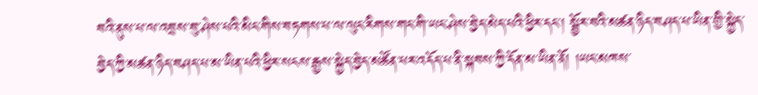བའི་ནུས་པ་ལ་འབྲས་བུ་ཤེས་པའི་མིང་གིས་བཏགས་པ་ལ་ལུང་རིགས་གང་གི་ཡང་ཤེས་བྱེད་མེད་པའི་ཕྱིར་དང་། སྦྱོར་བའི་མཚན་ཉིད་བཤད་པ་ཡིན་གྱི་སྐྱེད་བྱེད་ཀྱི་མཚན་ཉིད་བཤད་པ་མ་ཡིན་པའི་ཕྱིར་སངས་རྒྱས་སྐྱེད་བྱེད་མཚོན་པར་འདོད་པ་ནི་སྐབས་ཀྱི་དོན་མ་ཡིན་ནོ། །ཡང་མཁས་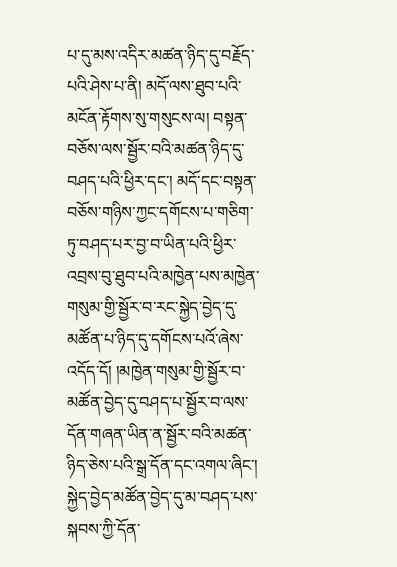པ་དུ་མས་འདིར་མཚན་ཉིད་དུ་བརྗོད་པའི་ཤེས་པ་ནི། མདོ་ལས་ཐུབ་པའི་མངོན་རྟོགས་སུ་གསུངས་ལ། བསྟན་བཅོས་ལས་སྦྱོར་བའི་མཚན་ཉིད་དུ་བཤད་པའི་ཕྱིར་དང་། མདོ་དང་བསྟན་བཅོས་གཉིས་ཀྱང་དགོངས་པ་གཅིག་ཏུ་བཤད་པར་བྱ་བ་ཡིན་པའི་ཕྱིར་འབྲས་བུ་ཐུབ་པའི་མཁྱེན་པས་མཁྱེན་གསུམ་གྱི་སྦྱོར་བ་རང་སྐྱེད་བྱེད་དུ་མཚོན་པ་ཉིད་དུ་དགོངས་པའོ་ཞེས་འདོད་དོ། །མཁྱེན་གསུམ་གྱི་སྦྱོར་བ་མཚོན་བྱེད་དུ་བཤད་པ་སྦྱོར་བ་ལས་དོན་གཞན་ཡིན་ན་སྦྱོར་བའི་མཚན་ཉིད་ཅེས་པའི་སྒྲ་དོན་དང་འགལ་ཞིང་། སྐྱེད་བྱེད་མཚོན་བྱེད་དུ་མ་བཤད་པས་སྐབས་ཀྱི་དོན་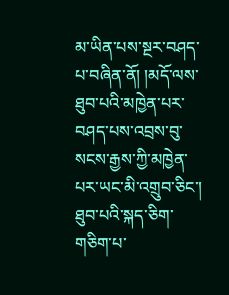མ་ཡིན་པས་སྔར་བཤད་པ་བཞིན་ནོ། །མདོ་ལས་ཐུབ་པའི་མཁྱེན་པར་བཤད་པས་འབྲས་བུ་སངས་རྒྱས་ཀྱི་མཁྱེན་པར་ཡང་མི་འགྲུབ་ཅིང་། ཐུབ་པའི་སྐད་ཅིག་གཅིག་པ་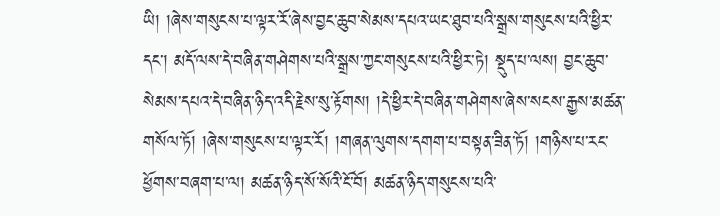ཡི། །ཞེས་གསུངས་པ་ལྟར་རོ་ཞེས་བྱང་ཆུབ་སེམས་དཔའ་ཡང་ཐུབ་པའི་སྒྲས་གསུངས་པའི་ཕྱིར་དང་། མདོ་ལས་དེ་བཞིན་གཤེགས་པའི་སྒྲས་ཀྱང་གསུངས་པའི་ཕྱིར་ཏེ། སྡུད་པ་ལས། བྱང་ཆུབ་སེམས་དཔའ་དེ་བཞིན་ཉིད་འདི་རྗེས་སུ་རྟོགས། །དེ་ཕྱིར་དེ་བཞིན་གཤེགས་ཞེས་སངས་རྒྱས་མཚན་གསོལ་ཏོ། །ཞེས་གསུངས་པ་ལྟར་རོ། །གཞན་ལུགས་དགག་པ་བསྟན་ཟིན་ཏོ། །གཉིས་པ་རང་ཕྱོགས་བཞག་པ་ལ། མཚན་ཉིད་སོ་སོའི་ངོ་བོ། མཚན་ཉིད་གསུངས་པའི་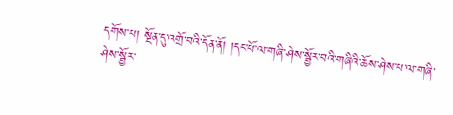དགོས་པ། སྔོན་དུ་འགྲོ་བའི་དོན་ནོ། །དང་པོ་ལ་གཞི་ཤེས་སྦྱོར་བའི་གཞིའི་ཆོས་ཤེས་པ་ལ་གཞི་ཤེས་སྦྱོར་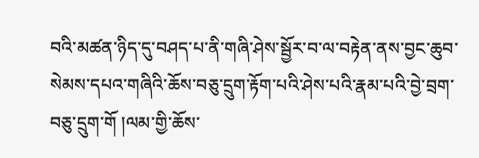བའི་མཚན་ཉིད་དུ་བཤད་པ་ནི་གཞི་ཤེས་སྦྱོར་བ་ལ་བརྟེན་ནས་བྱང་ཆུབ་སེམས་དཔའ་གཞིའི་ཆོས་བཅུ་དྲུག་རྟོག་པའི་ཤེས་པའི་རྣམ་པའི་བྱེ་བྲག་བཅུ་དྲུག་གོ །ལམ་གྱི་ཆོས་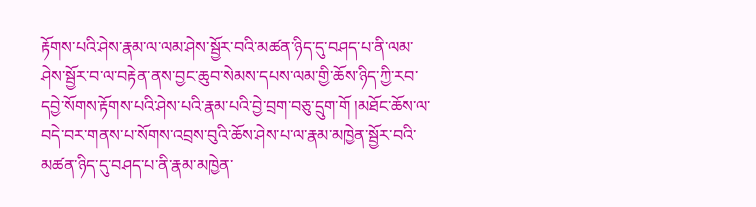རྟོགས་པའི་ཤེས་རྣམ་ལ་ལམ་ཤེས་སྦྱོར་བའི་མཚན་ཉིད་དུ་བཤད་པ་ནི་ལམ་ཤེས་སྦྱོར་བ་ལ་བརྟེན་ནས་བྱང་ཆུབ་སེམས་དཔས་ལམ་གྱི་ཆོས་ཉིད་ཀྱི་རབ་དབྱེ་སོགས་རྟོགས་པའི་ཤེས་པའི་རྣམ་པའི་བྱེ་བྲག་བཅུ་དྲུག་གོ །མཐོང་ཆོས་ལ་བདེ་བར་གནས་པ་སོགས་འབྲས་བུའི་ཆོས་ཤེས་པ་ལ་རྣམ་མཁྱེན་སྦྱོར་བའི་མཚན་ཉིད་དུ་བཤད་པ་ནི་རྣམ་མཁྱེན་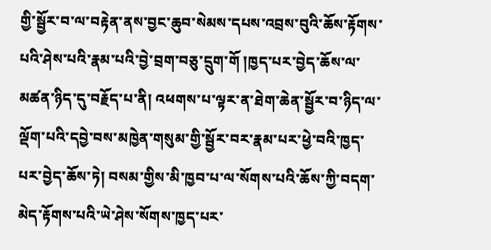གྱི་སྦྱོར་བ་ལ་བརྟེན་ནས་བྱང་ཆུབ་སེམས་དཔས་འབྲས་བུའི་ཆོས་རྟོགས་པའི་ཤེས་པའི་རྣམ་པའི་བྱེ་བྲག་བཅུ་དྲུག་གོ །ཁྱད་པར་བྱེད་ཆོས་ལ་མཚན་ཉིད་དུ་བརྗོད་པ་ནི། འཕགས་པ་ལྟར་ན་ཐེག་ཆེན་སྦྱོར་བ་ཉིད་ལ་ལྡོག་པའི་དབྱེ་བས་མཁྱེན་གསུམ་གྱི་སྦྱོར་བར་རྣམ་པར་ཕྱེ་བའི་ཁྱད་པར་བྱེད་ཆོས་ཏེ། བསམ་གྱིས་མི་ཁྱབ་པ་ལ་སོགས་པའི་ཆོས་ཀྱི་བདག་མེད་རྟོགས་པའི་ཡེ་ཤེས་སོགས་ཁྱད་པར་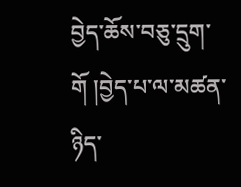བྱེད་ཆོས་བཅུ་དྲུག་གོ །བྱེད་པ་ལ་མཚན་ཉིད་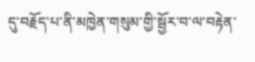དུ་བརྗོད་པ་ནི་མཁྱེན་གསུམ་གྱི་སྦྱོར་བ་ལ་བརྟེན་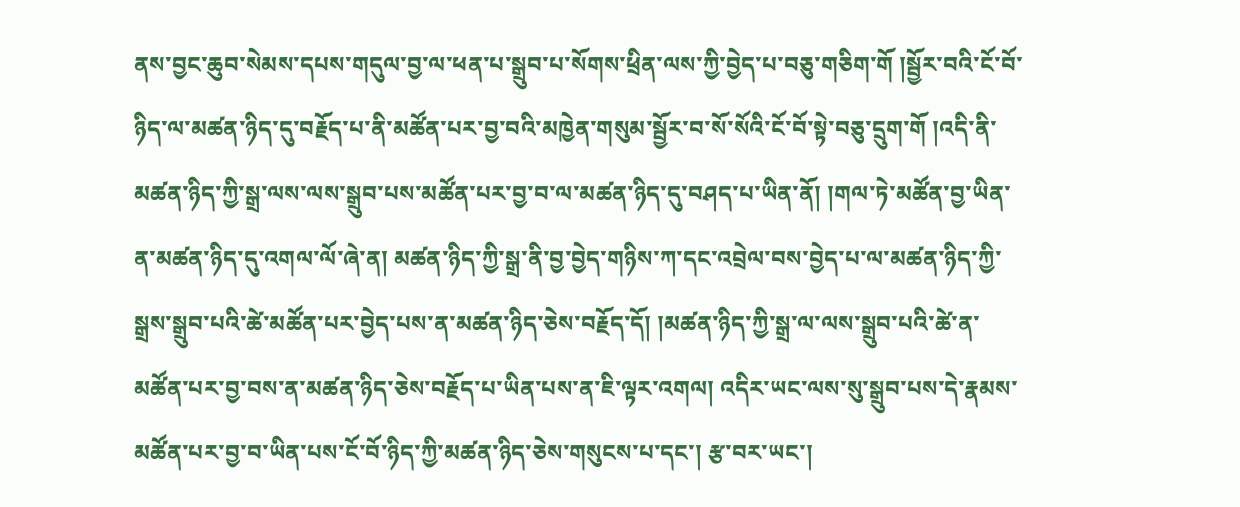ནས་བྱང་ཆུབ་སེམས་དཔས་གདུལ་བྱ་ལ་ཕན་པ་སྒྲུབ་པ་སོགས་ཕྲིན་ལས་ཀྱི་བྱེད་པ་བཅུ་གཅིག་གོ །སྦྱོར་བའི་ངོ་བོ་ཉིད་ལ་མཚན་ཉིད་དུ་བརྗོད་པ་ནི་མཚོན་པར་བྱ་བའི་མཁྱེན་གསུམ་སྦྱོར་བ་སོ་སོའི་ངོ་བོ་སྟེ་བཅུ་དྲུག་གོ །འདི་ནི་མཚན་ཉིད་ཀྱི་སྒྲ་ལས་ལས་སྒྲུབ་པས་མཚོན་པར་བྱ་བ་ལ་མཚན་ཉིད་དུ་བཤད་པ་ཡིན་ནོ། །གལ་ཏེ་མཚོན་བྱ་ཡིན་ན་མཚན་ཉིད་དུ་འགལ་ལོ་ཞེ་ན། མཚན་ཉིད་ཀྱི་སྒྲ་ནི་བྱ་བྱེད་གཉིས་ཀ་དང་འབྲེལ་བས་བྱེད་པ་ལ་མཚན་ཉིད་ཀྱི་སྒྲས་སྒྲུབ་པའི་ཚེ་མཚོན་པར་བྱེད་པས་ན་མཚན་ཉིད་ཅེས་བརྗོད་དོ། །མཚན་ཉིད་ཀྱི་སྒྲ་ལ་ལས་སྒྲུབ་པའི་ཚེ་ན་མཚོན་པར་བྱ་བས་ན་མཚན་ཉིད་ཅེས་བརྗོད་པ་ཡིན་པས་ན་ཇི་ལྟར་འགལ། འདིར་ཡང་ལས་སུ་སྒྲུབ་པས་དེ་རྣམས་མཚོན་པར་བྱ་བ་ཡིན་པས་ངོ་བོ་ཉིད་ཀྱི་མཚན་ཉིད་ཅེས་གསུངས་པ་དང་། རྩ་བར་ཡང་།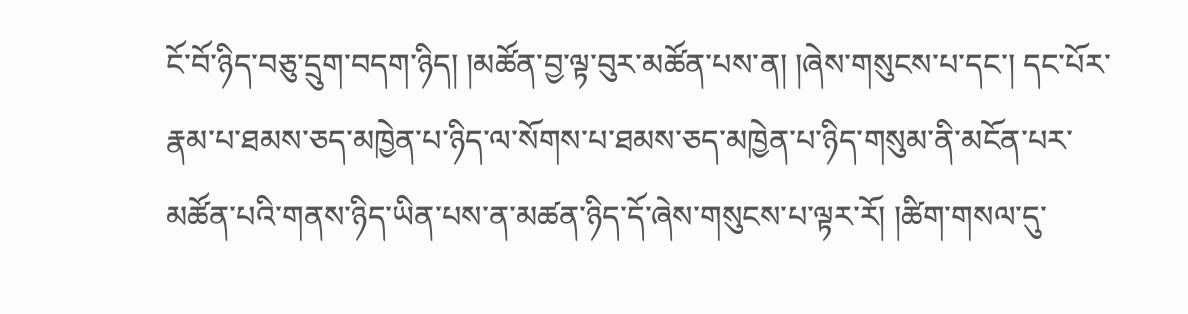ངོ་བོ་ཉིད་བཅུ་དྲུག་བདག་ཉིད། །མཚོན་བྱ་ལྟ་བུར་མཚོན་པས་ན། །ཞེས་གསུངས་པ་དང་། དང་པོར་རྣམ་པ་ཐམས་ཅད་མཁྱེན་པ་ཉིད་ལ་སོགས་པ་ཐམས་ཅད་མཁྱེན་པ་ཉིད་གསུམ་ནི་མངོན་པར་མཚོན་པའི་གནས་ཉིད་ཡིན་པས་ན་མཚན་ཉིད་དོ་ཞེས་གསུངས་པ་ལྟར་རོ། །ཚིག་གསལ་དུ་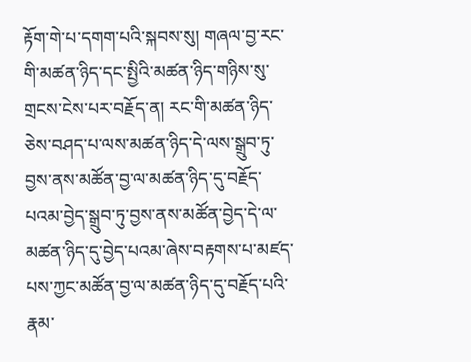རྟོག་གེ་པ་དགག་པའི་སྐབས་སུ། གཞལ་བྱ་རང་གི་མཚན་ཉིད་དང་སྤྱིའི་མཚན་ཉིད་གཉིས་སུ་གྲངས་ངེས་པར་བརྗོད་ན། རང་གི་མཚན་ཉིད་ཅེས་བཤད་པ་ལས་མཚན་ཉིད་དེ་ལས་སྒྲུབ་ཏུ་བྱས་ནས་མཚོན་བྱ་ལ་མཚན་ཉིད་དུ་བརྗོད་པའམ་བྱེད་སྒྲུབ་ཏུ་བྱས་ནས་མཚོན་བྱེད་དེ་ལ་མཚན་ཉིད་དུ་བྱེད་པའམ་ཞེས་བརྟགས་པ་མཛད་པས་ཀྱང་མཚོན་བྱ་ལ་མཚན་ཉིད་དུ་བརྗོད་པའི་རྣམ་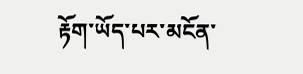རྟོག་ཡོད་པར་མངོན་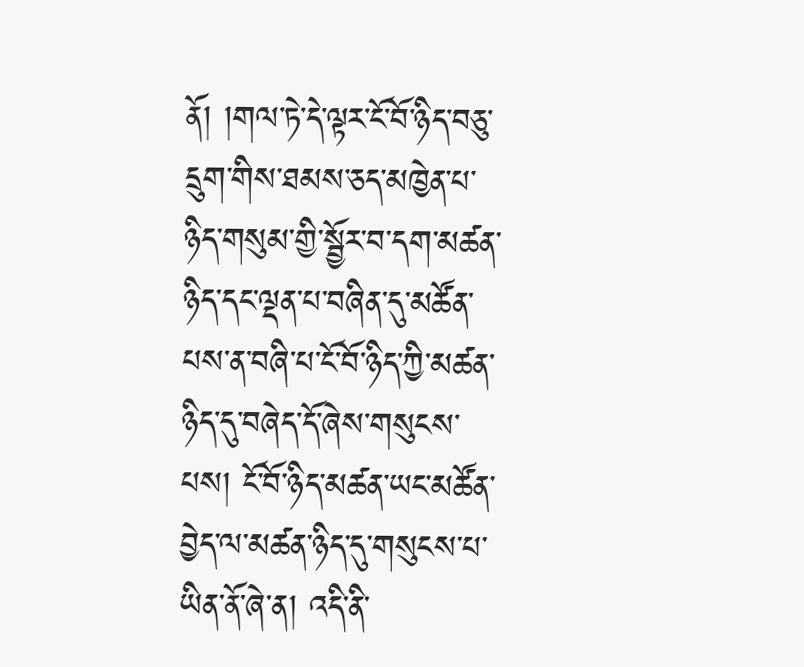ནོ། །གལ་ཏེ་དེ་ལྟར་ངོ་བོ་ཉིད་བཅུ་དྲུག་གིས་ཐམས་ཅད་མཁྱེན་པ་ཉིད་གསུམ་གྱི་སྦྱོར་བ་དག་མཚན་ཉིད་དང་ལྡན་པ་བཞིན་དུ་མཚོན་པས་ན་བཞི་པ་ངོ་བོ་ཉིད་ཀྱི་མཚན་ཉིད་དུ་བཞེད་དོ་ཞེས་གསུངས་པས། ངོ་བོ་ཉིད་མཚན་ཡང་མཚོན་བྱེད་ལ་མཚན་ཉིད་དུ་གསུངས་པ་ཡིན་ནོ་ཞེ་ན། འདི་ནི་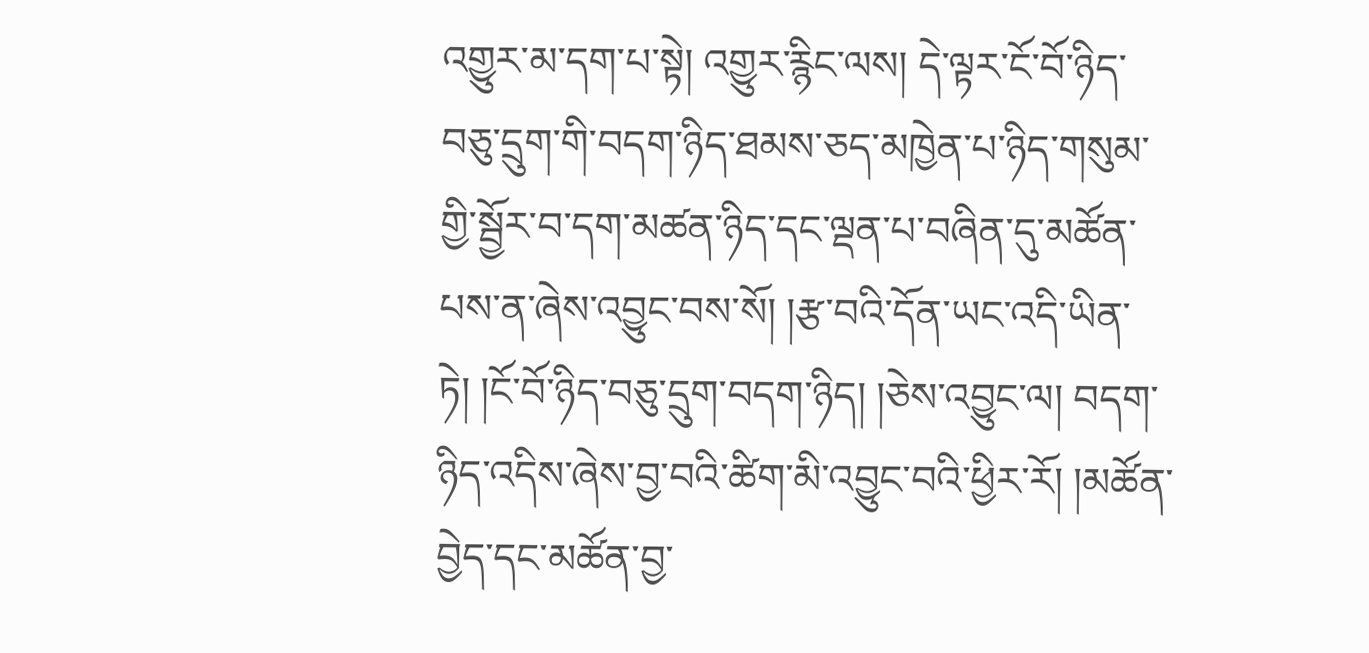འགྱུར་མ་དག་པ་སྟེ། འགྱུར་རྙིང་ལས། དེ་ལྟར་ངོ་བོ་ཉིད་བཅུ་དྲུག་གི་བདག་ཉིད་ཐམས་ཅད་མཁྱེན་པ་ཉིད་གསུམ་གྱི་སྦྱོར་བ་དག་མཚན་ཉིད་དང་ལྡན་པ་བཞིན་དུ་མཚོན་པས་ན་ཞེས་འབྱུང་བས་སོ། །རྩ་བའི་དོན་ཡང་འདི་ཡིན་ཏེ། །ངོ་བོ་ཉིད་བཅུ་དྲུག་བདག་ཉིད། །ཅེས་འབྱུང་ལ། བདག་ཉིད་འདིས་ཞེས་བྱ་བའི་ཚིག་མི་འབྱུང་བའི་ཕྱིར་རོ། །མཚོན་བྱེད་དང་མཚོན་བྱ་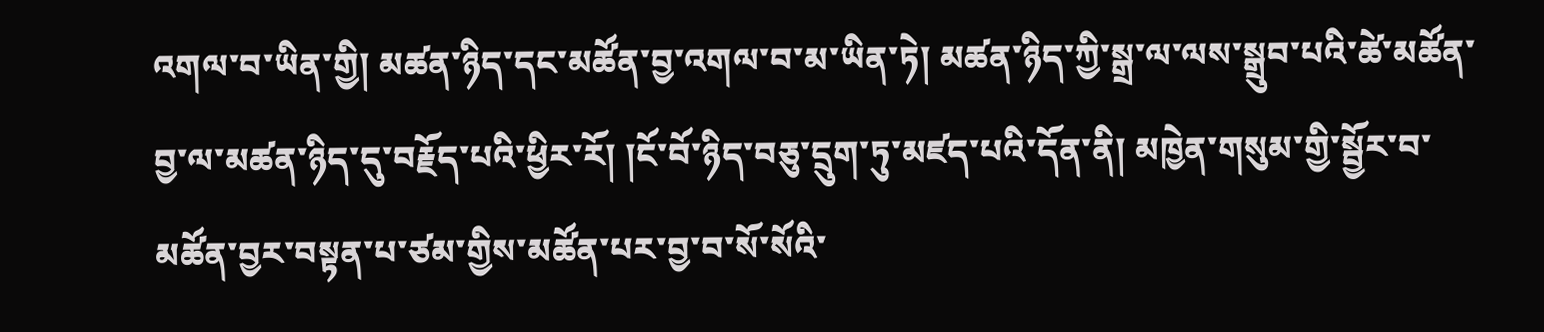འགལ་བ་ཡིན་གྱི། མཚན་ཉིད་དང་མཚོན་བྱ་འགལ་བ་མ་ཡིན་ཏེ། མཚན་ཉིད་ཀྱི་སྒྲ་ལ་ལས་སྒྲུབ་པའི་ཚེ་མཚོན་བྱ་ལ་མཚན་ཉིད་དུ་བརྗོད་པའི་ཕྱིར་རོ། །ངོ་བོ་ཉིད་བཅུ་དྲུག་ཏུ་མཛད་པའི་དོན་ནི། མཁྱེན་གསུམ་གྱི་སྦྱོར་བ་མཚོན་བྱར་བསྟན་པ་ཙམ་གྱིས་མཚོན་པར་བྱ་བ་སོ་སོའི་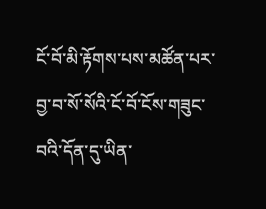ངོ་བོ་མི་རྟོགས་པས་མཚོན་པར་བྱ་བ་སོ་སོའི་ངོ་བོ་ངོས་གཟུང་བའི་དོན་དུ་ཡིན་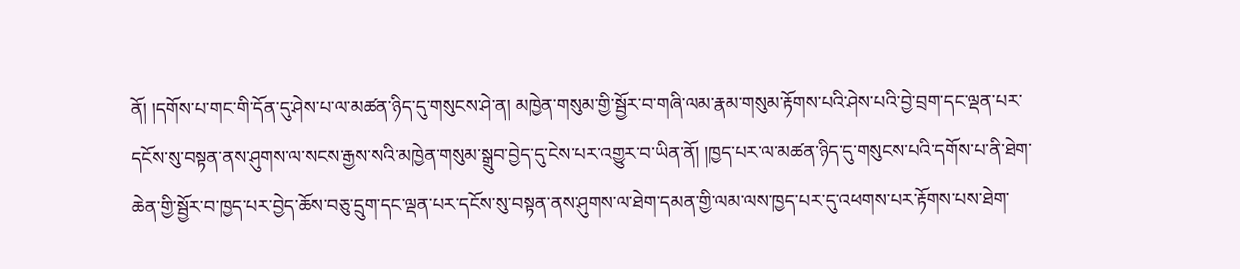ནོ། །དགོས་པ་གང་གི་དོན་དུ་ཤེས་པ་ལ་མཚན་ཉིད་དུ་གསུངས་ཤེ་ན། མཁྱེན་གསུམ་གྱི་སྦྱོར་བ་གཞི་ལམ་རྣམ་གསུམ་རྟོགས་པའི་ཤེས་པའི་བྱེ་བྲག་དང་ལྡན་པར་དངོས་སུ་བསྟན་ནས་ཤུགས་ལ་སངས་རྒྱས་སའི་མཁྱེན་གསུམ་སྒྲུབ་བྱེད་དུ་ངེས་པར་འགྱུར་བ་ཡིན་ནོ། །ཁྱད་པར་ལ་མཚན་ཉིད་དུ་གསུངས་པའི་དགོས་པ་ནི་ཐེག་ཆེན་གྱི་སྦྱོར་བ་ཁྱད་པར་བྱེད་ཆོས་བཅུ་དྲུག་དང་ལྡན་པར་དངོས་སུ་བསྟན་ནས་ཤུགས་ལ་ཐེག་དམན་གྱི་ལམ་ལས་ཁྱད་པར་དུ་འཕགས་པར་རྟོགས་པས་ཐེག་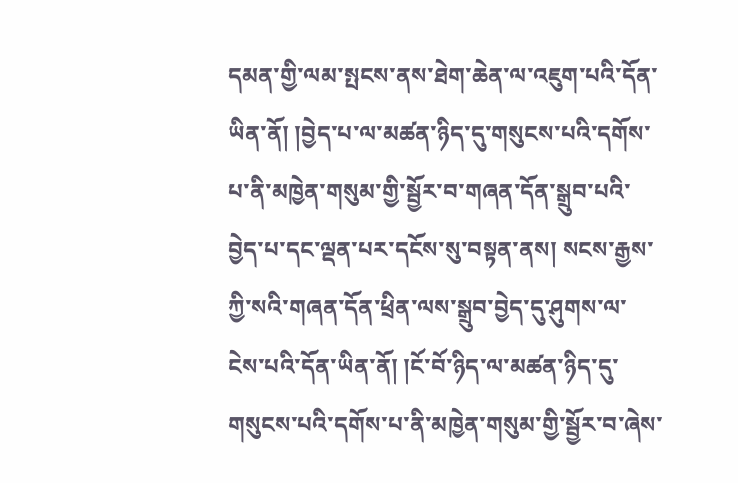དམན་གྱི་ལམ་སྤངས་ནས་ཐེག་ཆེན་ལ་འཇུག་པའི་དོན་ཡིན་ནོ། །བྱེད་པ་ལ་མཚན་ཉིད་དུ་གསུངས་པའི་དགོས་པ་ནི་མཁྱེན་གསུམ་གྱི་སྦྱོར་བ་གཞན་དོན་སྒྲུབ་པའི་བྱེད་པ་དང་ལྡན་པར་དངོས་སུ་བསྟན་ནས། སངས་རྒྱས་ཀྱི་སའི་གཞན་དོན་ཕྲིན་ལས་སྒྲུབ་བྱེད་དུ་ཤུགས་ལ་ངེས་པའི་དོན་ཡིན་ནོ། །ངོ་བོ་ཉིད་ལ་མཚན་ཉིད་དུ་གསུངས་པའི་དགོས་པ་ནི་མཁྱེན་གསུམ་གྱི་སྦྱོར་བ་ཞེས་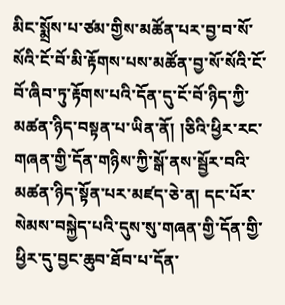མིང་སྨྲོས་པ་ཙམ་གྱིས་མཚོན་པར་བྱ་བ་སོ་སོའི་ངོ་བོ་མི་རྟོགས་པས་མཚོན་བྱ་སོ་སོའི་ངོ་བོ་ཞིབ་ཏུ་རྟོགས་པའི་དོན་དུ་ངོ་བོ་ཉིད་ཀྱི་མཚན་ཉིད་བསྟན་པ་ཡིན་ནོ། །ཅིའི་ཕྱིར་རང་གཞན་གྱི་དོན་གཉིས་ཀྱི་སྒོ་ནས་སྦྱོར་བའི་མཚན་ཉིད་སྟོན་པར་མཛད་ཅེ་ན། དང་པོར་སེམས་བསྐྱེད་པའི་དུས་སུ་གཞན་གྱི་དོན་གྱི་ཕྱིར་དུ་བྱང་ཆུབ་ཐོབ་པ་དོན་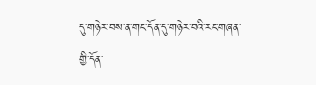དུ་གཉེར་བས་ན་གང་དོན་དུ་གཉེར་བའི་རང་གཞན་གྱི་དོན་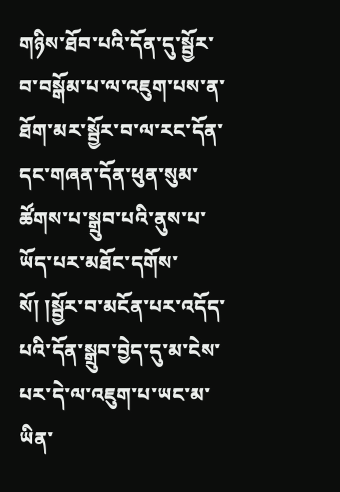གཉིས་ཐོབ་པའི་དོན་དུ་སྦྱོར་བ་བསྒོམ་པ་ལ་འཇུག་པས་ན་ཐོག་མར་སྦྱོར་བ་ལ་རང་དོན་དང་གཞན་དོན་ཕུན་སུམ་ཚོགས་པ་སྒྲུབ་པའི་ནུས་པ་ཡོད་པར་མཐོང་དགོས་སོ། །སྦྱོར་བ་མངོན་པར་འདོད་པའི་དོན་སྒྲུབ་བྱེད་དུ་མ་ངེས་པར་དེ་ལ་འཇུག་པ་ཡང་མ་ཡིན་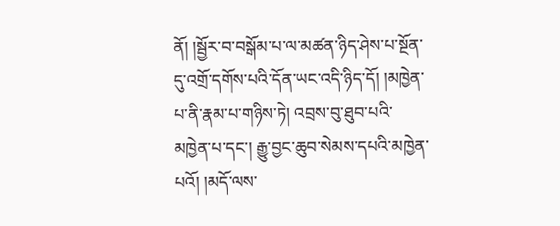ནོ། །སྦྱོར་བ་བསྒོམ་པ་ལ་མཚན་ཉིད་ཤེས་པ་སྔོན་དུ་འགྲོ་དགོས་པའི་དོན་ཡང་འདི་ཉིད་དོ། །མཁྱེན་པ་ནི་རྣམ་པ་གཉིས་ཏེ། འབྲས་བུ་ཐུབ་པའི་མཁྱེན་པ་དང་། རྒྱུ་བྱང་ཆུབ་སེམས་དཔའི་མཁྱེན་པའོ། །མདོ་ལས་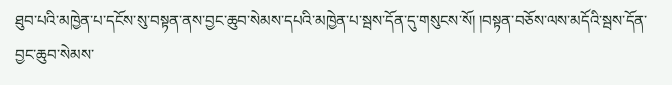ཐུབ་པའི་མཁྱེན་པ་དངོས་སུ་བསྟན་ནས་བྱང་ཆུབ་སེམས་དཔའི་མཁྱེན་པ་སྦས་དོན་དུ་གསུངས་སོ། །བསྟན་བཅོས་ལས་མདོའི་སྦས་དོན་བྱང་ཆུབ་སེམས་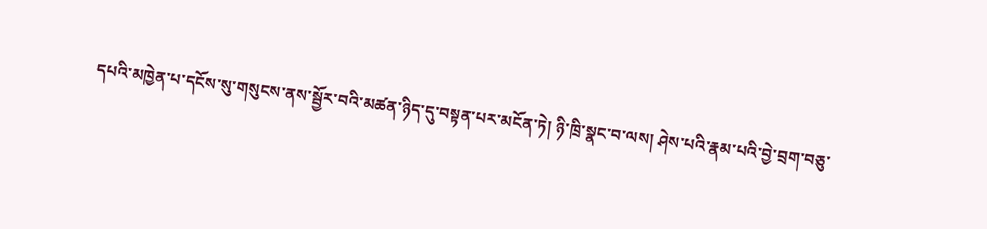དཔའི་མཁྱེན་པ་དངོས་སུ་གསུངས་ནས་སྦྱོར་བའི་མཚན་ཉིད་དུ་བསྟན་པར་མངོན་ཏེ། ཉི་ཁྲི་སྣང་བ་ལས། ཤེས་པའི་རྣམ་པའི་བྱེ་བྲག་བཅུ་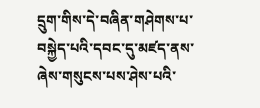དྲུག་གིས་དེ་བཞིན་གཤེགས་པ་བསྐྱེད་པའི་དབང་དུ་མཛད་ནས་ཞེས་གསུངས་པས་ཤེས་པའི་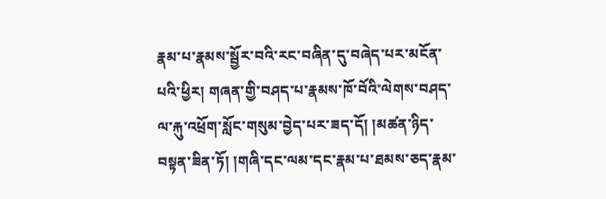རྣམ་པ་རྣམས་སྦྱོར་བའི་རང་བཞིན་དུ་བཞེད་པར་མངོན་པའི་ཕྱིར། གཞན་གྱི་བཤད་པ་རྣམས་ཁོ་བོའི་ལེགས་བཤད་ལ་རྐུ་འཕྲོག་སློང་གསུམ་བྱེད་པར་ཟད་དོ། །མཚན་ཉིད་བསྟན་ཟིན་ཏོ། །གཞི་དང་ལམ་དང་རྣམ་པ་ཐམས་ཅད་རྣམ་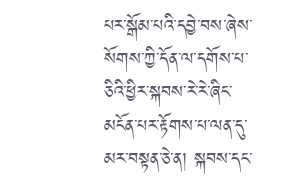པར་སྒོམ་པའི་དབྱེ་བས་ཞེས་སོགས་ཀྱི་དོན་ལ་དགོས་པ་ཅིའི་ཕྱིར་སྐབས་རེ་རེ་ཞིང་མངོན་པར་རྟོགས་པ་ལན་དུ་མར་བསྟན་ཅེ་ན། སྐབས་དང་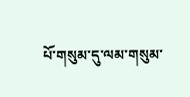པོ་གསུམ་དུ་ལམ་གསུམ་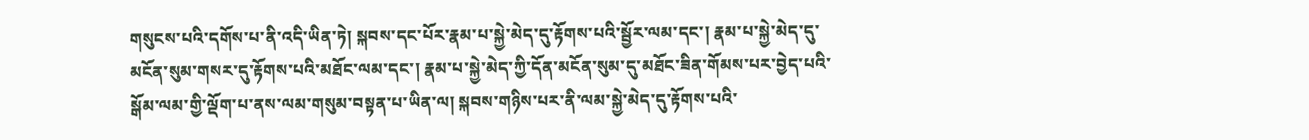གསུངས་པའི་དགོས་པ་ནི་འདི་ཡིན་ཏེ། སྐབས་དང་པོར་རྣམ་པ་སྐྱེ་མེད་དུ་རྟོགས་པའི་སྦྱོར་ལམ་དང་། རྣམ་པ་སྐྱེ་མེད་དུ་མངོན་སུམ་གསར་དུ་རྟོགས་པའི་མཐོང་ལམ་དང་། རྣམ་པ་སྐྱེ་མེད་ཀྱི་དོན་མངོན་སུམ་དུ་མཐོང་ཟིན་གོམས་པར་བྱེད་པའི་སྒོམ་ལམ་གྱི་ལྡོག་པ་ནས་ལམ་གསུམ་བསྟན་པ་ཡིན་ལ། སྐབས་གཉིས་པར་ནི་ལམ་སྐྱེ་མེད་དུ་རྟོགས་པའི་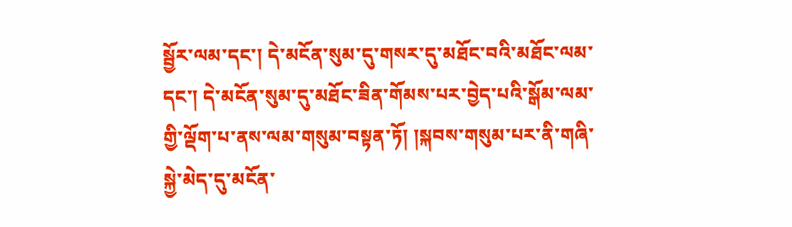སྦྱོར་ལམ་དང་། དེ་མངོན་སུམ་དུ་གསར་དུ་མཐོང་བའི་མཐོང་ལམ་དང་། དེ་མངོན་སུམ་དུ་མཐོང་ཟིན་གོམས་པར་བྱེད་པའི་སྒོམ་ལམ་གྱི་ལྡོག་པ་ནས་ལམ་གསུམ་བསྟན་ཏོ། །སྐབས་གསུམ་པར་ནི་གཞི་སྐྱེ་མེད་དུ་མངོན་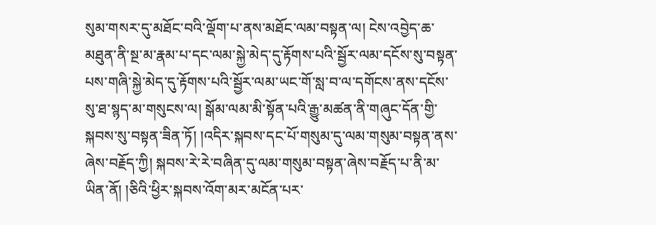སུམ་གསར་དུ་མཐོང་བའི་ལྡོག་པ་ནས་མཐོང་ལམ་བསྟན་ལ། ངེས་འབྱེད་ཆ་མཐུན་ནི་སྔ་མ་རྣམ་པ་དང་ལམ་སྐྱེ་མེད་དུ་རྟོགས་པའི་སྦྱོར་ལམ་དངོས་སུ་བསྟན་པས་གཞི་སྐྱེ་མེད་དུ་རྟོགས་པའི་སྦྱོར་ལམ་ཡང་གོ་སླ་བ་ལ་དགོངས་ནས་དངོས་སུ་ཐ་སྙད་མ་གསུངས་ལ། སྒོམ་ལམ་མི་སྟོན་པའི་རྒྱུ་མཚན་ནི་གཞུང་དོན་གྱི་སྐབས་སུ་བསྟན་ཟིན་ཏོ། །འདིར་སྐབས་དང་པོ་གསུམ་དུ་ལམ་གསུམ་བསྟན་ནས་ཞེས་བརྗོད་ཀྱི། སྐབས་རེ་རེ་བཞིན་དུ་ལམ་གསུམ་བསྟན་ཞེས་བརྗོད་པ་ནི་མ་ཡིན་ནོ། །ཅིའི་ཕྱིར་སྐབས་འོག་མར་མངོན་པར་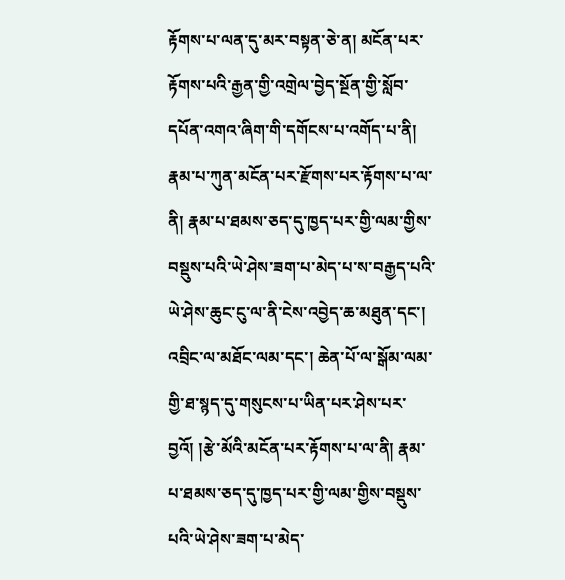རྟོགས་པ་ལན་དུ་མར་བསྟན་ཅེ་ན། མངོན་པར་རྟོགས་པའི་རྒྱན་གྱི་འགྲེལ་བྱེད་སྔོན་གྱི་སློབ་དཔོན་འགའ་ཞིག་གི་དགོངས་པ་འགོད་པ་ནི། རྣམ་པ་ཀུན་མངོན་པར་རྫོགས་པར་རྟོགས་པ་ལ་ནི། རྣམ་པ་ཐམས་ཅད་དུ་ཁྱད་པར་གྱི་ལམ་གྱིས་བསྡུས་པའི་ཡེ་ཤེས་ཟག་པ་མེད་པ་ས་བརྒྱད་པའི་ཡེ་ཤེས་ཆུང་ངུ་ལ་ནི་ངེས་འབྱེད་ཆ་མཐུན་དང་། འབྲིང་ལ་མཐོང་ལམ་དང་། ཆེན་པོ་ལ་སྒོམ་ལམ་གྱི་ཐ་སྙད་དུ་གསུངས་པ་ཡིན་པར་ཤེས་པར་བྱའོ། །རྩེ་མོའི་མངོན་པར་རྟོགས་པ་ལ་ནི། རྣམ་པ་ཐམས་ཅད་དུ་ཁྱད་པར་གྱི་ལམ་གྱིས་བསྡུས་པའི་ཡེ་ཤེས་ཟག་པ་མེད་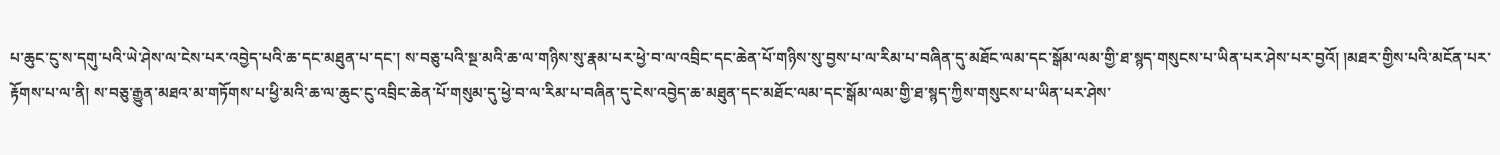པ་ཆུང་ངུ་ས་དགུ་པའི་ཡེ་ཤེས་ལ་ངེས་པར་འབྱེད་པའི་ཆ་དང་མཐུན་པ་དང་། ས་བཅུ་པའི་སྔ་མའི་ཆ་ལ་གཉིས་སུ་རྣམ་པར་ཕྱེ་བ་ལ་འབྲིང་དང་ཆེན་པོ་གཉིས་སུ་བྱས་པ་ལ་རིམ་པ་བཞིན་དུ་མཐོང་ལམ་དང་སྒོམ་ལམ་གྱི་ཐ་སྙད་གསུངས་པ་ཡིན་པར་ཤེས་པར་བྱའོ། །མཐར་གྱིས་པའི་མངོན་པར་རྟོགས་པ་ལ་ནི། ས་བཅུ་རྒྱུན་མཐའ་མ་གཏོགས་པ་ཕྱི་མའི་ཆ་ལ་ཆུང་ངུ་འབྲིང་ཆེན་པོ་གསུམ་དུ་ཕྱེ་བ་ལ་རིམ་པ་བཞིན་དུ་ངེས་འབྱེད་ཆ་མཐུན་དང་མཐོང་ལམ་དང་སྒོམ་ལམ་གྱི་ཐ་སྙད་ཀྱིས་གསུངས་པ་ཡིན་པར་ཤེས་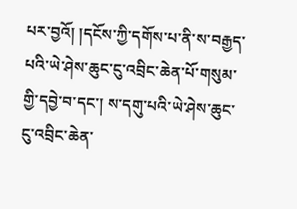པར་བྱའོ། །དངོས་ཀྱི་དགོས་པ་ནི་ས་བརྒྱད་པའི་ཡེ་ཤེས་ཆུང་ངུ་འབྲིང་ཆེན་པོ་གསུམ་གྱི་དབྱེ་བ་དང་། ས་དགུ་པའི་ཡེ་ཤེས་ཆུང་ངུ་འབྲིང་ཆེན་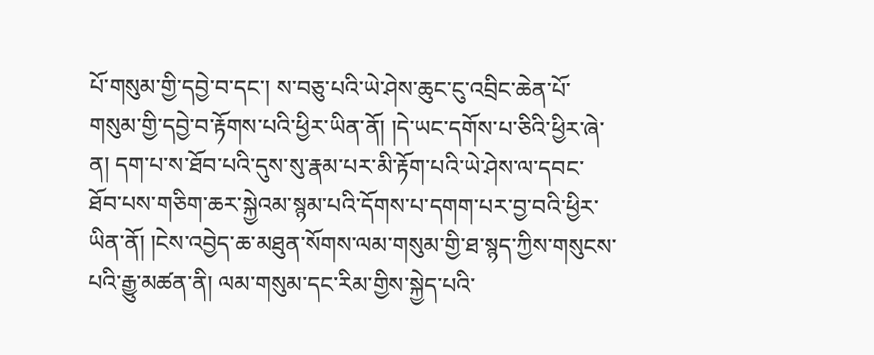པོ་གསུམ་གྱི་དབྱེ་བ་དང་། ས་བཅུ་པའི་ཡེ་ཤེས་ཆུང་ངུ་འབྲིང་ཆེན་པོ་གསུམ་གྱི་དབྱེ་བ་རྟོགས་པའི་ཕྱིར་ཡིན་ནོ། །དེ་ཡང་དགོས་པ་ཅིའི་ཕྱིར་ཞེ་ན། དག་པ་ས་ཐོབ་པའི་དུས་སུ་རྣམ་པར་མི་རྟོག་པའི་ཡེ་ཤེས་ལ་དབང་ཐོབ་པས་གཅིག་ཆར་སྐྱེའམ་སྙམ་པའི་དོགས་པ་དགག་པར་བྱ་བའི་ཕྱིར་ཡིན་ནོ། །ངེས་འབྱེད་ཆ་མཐུན་སོགས་ལམ་གསུམ་གྱི་ཐ་སྙད་ཀྱིས་གསུངས་པའི་རྒྱུ་མཚན་ནི། ལམ་གསུམ་དང་རིམ་གྱིས་སྐྱེད་པའི་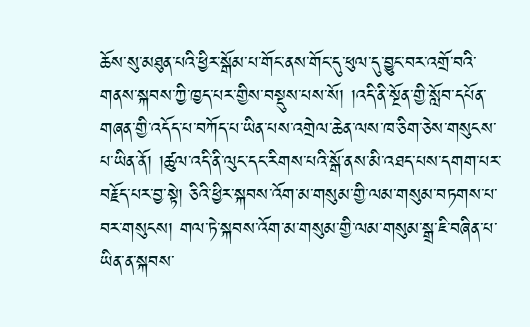ཆོས་སུ་མཐུན་པའི་ཕྱིར་སྒོམ་པ་གོང་ནས་གོང་དུ་ཕུལ་དུ་བྱུང་བར་འགྲོ་བའི་གནས་སྐབས་ཀྱི་ཁྱད་པར་གྱིས་བསྡུས་པས་སོ། །འདི་ནི་སྔོན་གྱི་སློབ་དཔོན་གཞན་གྱི་འདོད་པ་བཀོད་པ་ཡིན་པས་འགྲེལ་ཆེན་ལས་ཁ་ཅིག་ཅེས་གསུངས་པ་ཡིན་ནོ། །ཚུལ་འདི་ནི་ལུང་དང་རིགས་པའི་སྒོ་ནས་མི་འཐད་པས་དགག་པར་བརྗོད་པར་བྱ་སྟེ། ཅིའི་ཕྱིར་སྐབས་འོག་མ་གསུམ་གྱི་ལམ་གསུམ་བཏགས་པ་བར་གསུངས། གལ་ཏེ་སྐབས་འོག་མ་གསུམ་གྱི་ལམ་གསུམ་སྒྲ་ཇི་བཞིན་པ་ཡིན་ན་སྐབས་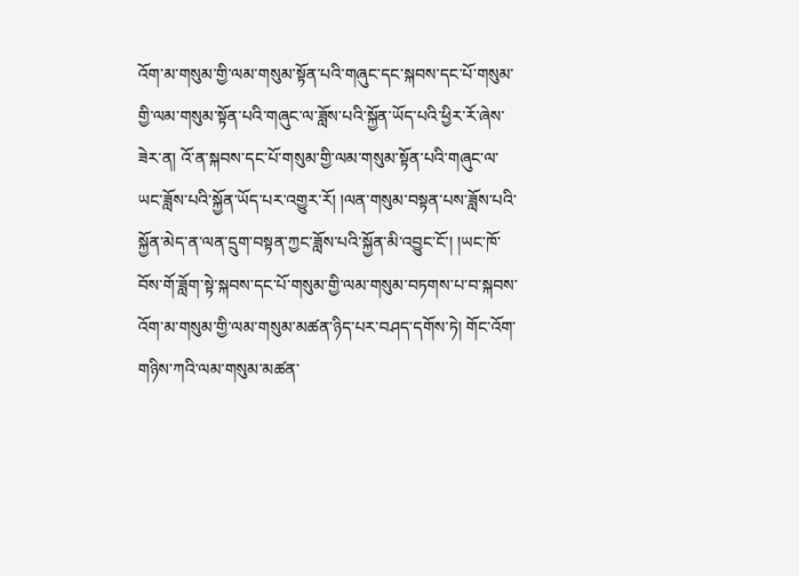འོག་མ་གསུམ་གྱི་ལམ་གསུམ་སྟོན་པའི་གཞུང་དང་སྐབས་དང་པོ་གསུམ་གྱི་ལམ་གསུམ་སྟོན་པའི་གཞུང་ལ་ཟློས་པའི་སྐྱོན་ཡོད་པའི་ཕྱིར་རོ་ཞེས་ཟེར་ན། འོ་ན་སྐབས་དང་པོ་གསུམ་གྱི་ལམ་གསུམ་སྟོན་པའི་གཞུང་ལ་ཡང་ཟློས་པའི་སྐྱོན་ཡོད་པར་འགྱུར་རོ། །ལན་གསུམ་བསྟན་པས་ཟློས་པའི་སྐྱོན་མེད་ན་ལན་དྲུག་བསྟན་ཀྱང་ཟློས་པའི་སྐྱོན་མི་འབྱུང་ངོ་། །ཡང་ཁོ་བོས་གོ་ཟློག་སྟེ་སྐབས་དང་པོ་གསུམ་གྱི་ལམ་གསུམ་བཏགས་པ་བ་སྐབས་འོག་མ་གསུམ་གྱི་ལམ་གསུམ་མཚན་ཉིད་པར་བཤད་དགོས་ཏེ། གོང་འོག་གཉིས་ཀའི་ལམ་གསུམ་མཚན་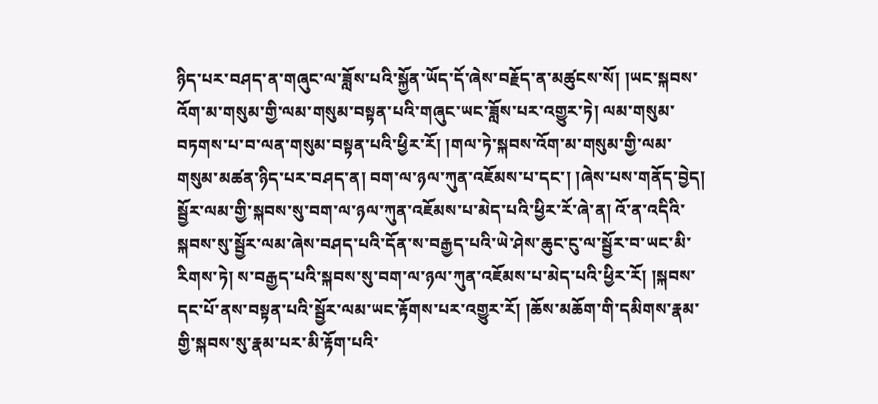ཉིད་པར་བཤད་ན་གཞུང་ལ་ཟློས་པའི་སྐྱོན་ཡོད་དོ་ཞེས་བརྗོད་ན་མཚུངས་སོ། །ཡང་སྐབས་འོག་མ་གསུམ་གྱི་ལམ་གསུམ་བསྟན་པའི་གཞུང་ཡང་ཟློས་པར་འགྱུར་ཏེ། ལམ་གསུམ་བཏགས་པ་བ་ལན་གསུམ་བསྟན་པའི་ཕྱིར་རོ། །གལ་ཏེ་སྐབས་འོག་མ་གསུམ་གྱི་ལམ་གསུམ་མཚན་ཉིད་པར་བཤད་ན། བག་ལ་ཉལ་ཀུན་འཇོམས་པ་དང་། །ཞེས་པས་གནོད་བྱེད། སྦྱོར་ལམ་གྱི་སྐབས་སུ་བག་ལ་ཉལ་ཀུན་འཇོམས་པ་མེད་པའི་ཕྱིར་རོ་ཞེ་ན། འོ་ན་འདིའི་སྐབས་སུ་སྦྱོར་ལམ་ཞེས་བཤད་པའི་དོན་ས་བརྒྱད་པའི་ཡེ་ཤེས་ཆུང་ངུ་ལ་སྦྱོར་བ་ཡང་མི་རིགས་ཏེ། ས་བརྒྱད་པའི་སྐབས་སུ་བག་ལ་ཉལ་ཀུན་འཇོམས་པ་མེད་པའི་ཕྱིར་རོ། །སྐབས་དང་པོ་ནས་བསྟན་པའི་སྦྱོར་ལམ་ཡང་རྟོགས་པར་འགྱུར་རོ། །ཆོས་མཆོག་གི་དམིགས་རྣམ་གྱི་སྐབས་སུ་རྣམ་པར་མི་རྟོག་པའི་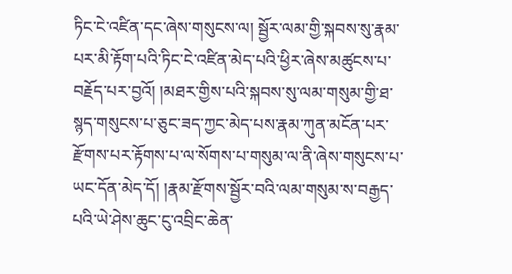ཏིང་ངེ་འཛིན་དང་ཞེས་གསུངས་ལ། སྦྱོར་ལམ་གྱི་སྐབས་སུ་རྣམ་པར་མི་རྟོག་པའི་ཏིང་ངེ་འཛིན་མེད་པའི་ཕྱིར་ཞེས་མཚུངས་པ་བརྗོད་པར་བྱའོ། །མཐར་གྱིས་པའི་སྐབས་སུ་ལམ་གསུམ་གྱི་ཐ་སྙད་གསུངས་པ་ཅུང་ཟད་ཀྱང་མེད་པས་རྣམ་ཀུན་མངོན་པར་རྫོགས་པར་རྟོགས་པ་ལ་སོགས་པ་གསུམ་ལ་ནི་ཞེས་གསུངས་པ་ཡང་དོན་མེད་དོ། །རྣམ་རྫོགས་སྦྱོར་བའི་ལམ་གསུམ་ས་བརྒྱད་པའི་ཡེ་ཤེས་ཆུང་ངུ་འབྲིང་ཆེན་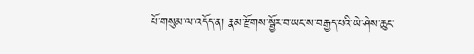པོ་གསུམ་ལ་འདོད་ན། རྣམ་རྫོགས་སྦྱོར་བ་ཡང་ས་བརྒྱད་པའི་ཡེ་ཤེས་ཆུང་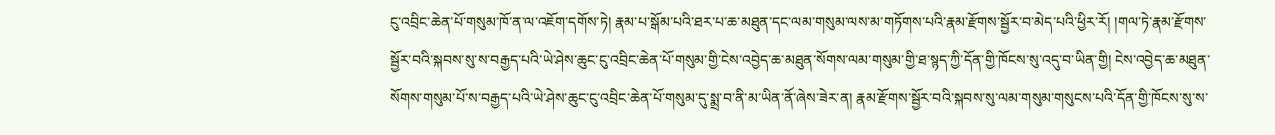ངུ་འབྲིང་ཆེན་པོ་གསུམ་ཁོ་ན་ལ་འཇོག་དགོས་ཏེ། རྣམ་པ་སྒོམ་པའི་ཐར་པ་ཆ་མཐུན་དང་ལམ་གསུམ་ལས་མ་གཏོགས་པའི་རྣམ་རྫོགས་སྦྱོར་བ་མེད་པའི་ཕྱིར་རོ། །གལ་ཏེ་རྣམ་རྫོགས་སྦྱོར་བའི་སྐབས་སུ་ས་བརྒྱད་པའི་ཡེ་ཤེས་ཆུང་ངུ་འབྲིང་ཆེན་པོ་གསུམ་གྱི་ངེས་འབྱེད་ཆ་མཐུན་སོགས་ལམ་གསུམ་གྱི་ཐ་སྙད་ཀྱི་དོན་གྱི་ཁོངས་སུ་འདུ་བ་ཡིན་གྱི། ངེས་འབྱེད་ཆ་མཐུན་སོགས་གསུམ་པོ་ས་བརྒྱད་པའི་ཡེ་ཤེས་ཆུང་ངུ་འབྲིང་ཆེན་པོ་གསུམ་དུ་སྨྲ་བ་ནི་མ་ཡིན་ནོ་ཞེས་ཟེར་ན། རྣམ་རྫོགས་སྦྱོར་བའི་སྐབས་སུ་ལམ་གསུམ་གསུངས་པའི་དོན་གྱི་ཁོངས་སུ་ས་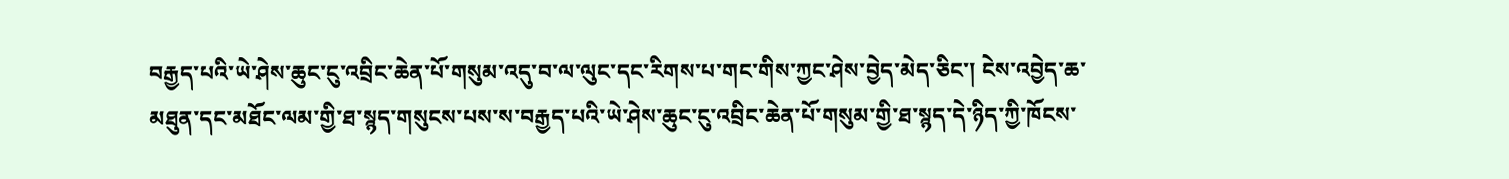བརྒྱད་པའི་ཡེ་ཤེས་ཆུང་ངུ་འབྲིང་ཆེན་པོ་གསུམ་འདུ་བ་ལ་ལུང་དང་རིགས་པ་གང་གིས་ཀྱང་ཤེས་བྱེད་མེད་ཅིང་། ངེས་འབྱེད་ཆ་མཐུན་དང་མཐོང་ལམ་གྱི་ཐ་སྙད་གསུངས་པས་ས་བརྒྱད་པའི་ཡེ་ཤེས་ཆུང་ངུ་འབྲིང་ཆེན་པོ་གསུམ་གྱི་ཐ་སྙད་དེ་ཉིད་ཀྱི་ཁོངས་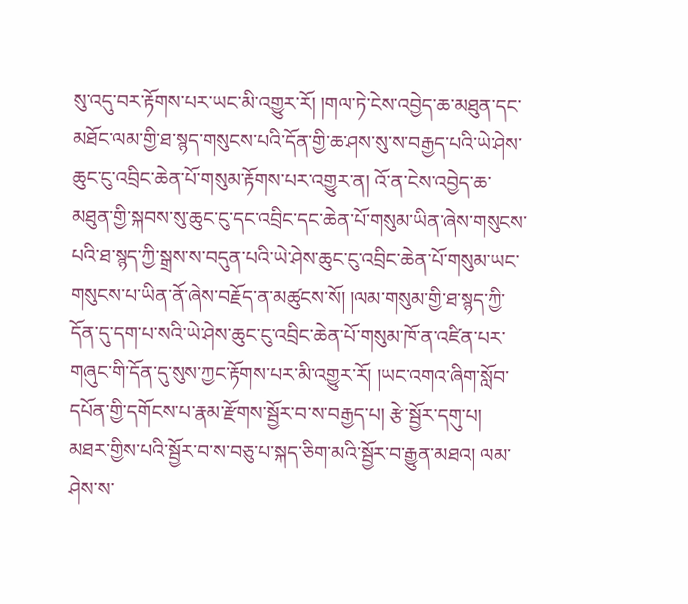སུ་འདུ་བར་རྟོགས་པར་ཡང་མི་འགྱུར་རོ། །གལ་ཏེ་ངེས་འབྱེད་ཆ་མཐུན་དང་མཐོང་ལམ་གྱི་ཐ་སྙད་གསུངས་པའི་དོན་གྱི་ཆ་ཤས་སུ་ས་བརྒྱད་པའི་ཡེ་ཤེས་ཆུང་ངུ་འབྲིང་ཆེན་པོ་གསུམ་རྟོགས་པར་འགྱུར་ན། འོ་ན་ངེས་འབྱེད་ཆ་མཐུན་གྱི་སྐབས་སུ་ཆུང་ངུ་དང་འབྲིང་དང་ཆེན་པོ་གསུམ་ཡིན་ཞེས་གསུངས་པའི་ཐ་སྙད་ཀྱི་སྒྲས་ས་བདུན་པའི་ཡེ་ཤེས་ཆུང་ངུ་འབྲིང་ཆེན་པོ་གསུམ་ཡང་གསུངས་པ་ཡིན་ནོ་ཞེས་བརྗོད་ན་མཚུངས་སོ། །ལམ་གསུམ་གྱི་ཐ་སྙད་ཀྱི་དོན་དུ་དག་པ་སའི་ཡེ་ཤེས་ཆུང་ངུ་འབྲིང་ཆེན་པོ་གསུམ་ཁོ་ན་འཛིན་པར་གཞུང་གི་དོན་དུ་སུས་ཀྱང་རྟོགས་པར་མི་འགྱུར་རོ། །ཡང་འགའ་ཞིག་སློབ་དཔོན་གྱི་དགོངས་པ་རྣམ་རྫོགས་སྦྱོར་བ་ས་བརྒྱད་པ། རྩེ་སྦྱོར་དགུ་པ། མཐར་གྱིས་པའི་སྦྱོར་བ་ས་བཅུ་པ་སྐད་ཅིག་མའི་སྦྱོར་བ་རྒྱུན་མཐའ། ལམ་ཤེས་ས་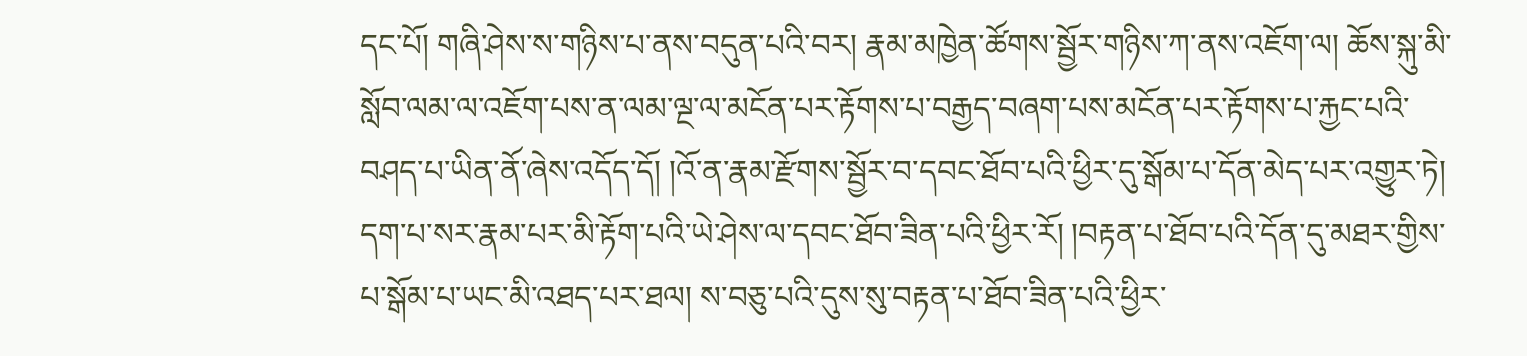དང་པོ། གཞི་ཤེས་ས་གཉིས་པ་ནས་བདུན་པའི་བར། རྣམ་མཁྱེན་ཚོགས་སྦྱོར་གཉིས་ཀ་ནས་འཇོག་ལ། ཆོས་སྐུ་མི་སློབ་ལམ་ལ་འཇོག་པས་ན་ལམ་ལྔ་ལ་མངོན་པར་རྟོགས་པ་བརྒྱད་བཞག་པས་མངོན་པར་རྟོགས་པ་རྐྱང་པའི་བཤད་པ་ཡིན་ནོ་ཞེས་འདོད་དོ། །འོ་ན་རྣམ་རྫོགས་སྦྱོར་བ་དབང་ཐོབ་པའི་ཕྱིར་དུ་སྒོམ་པ་དོན་མེད་པར་འགྱུར་ཏེ། དག་པ་སར་རྣམ་པར་མི་རྟོག་པའི་ཡེ་ཤེས་ལ་དབང་ཐོབ་ཟིན་པའི་ཕྱིར་རོ། །བརྟན་པ་ཐོབ་པའི་དོན་དུ་མཐར་གྱིས་པ་སྒོམ་པ་ཡང་མི་འཐད་པར་ཐལ། ས་བཅུ་པའི་དུས་སུ་བརྟན་པ་ཐོབ་ཟིན་པའི་ཕྱིར་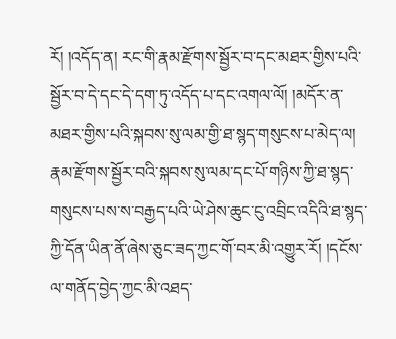རོ། །འདོད་ན། རང་གི་རྣམ་རྫོགས་སྦྱོར་བ་དང་མཐར་གྱིས་པའི་སྦྱོར་བ་དེ་དང་དེ་དག་ཏུ་འདོད་པ་དང་འགལ་ལོ། །མདོར་ན་མཐར་གྱིས་པའི་སྐབས་སུ་ལམ་གྱི་ཐ་སྙད་གསུངས་པ་མེད་ལ། རྣམ་རྫོགས་སྦྱོར་བའི་སྐབས་སུ་ལམ་དང་པོ་གཉིས་ཀྱི་ཐ་སྙད་གསུངས་པས་ས་བརྒྱད་པའི་ཡེ་ཤེས་ཆུང་ངུ་འབྲིང་འདིའི་ཐ་སྙད་ཀྱི་དོན་ཡིན་ནོ་ཞེས་ཅུང་ཟད་ཀྱང་གོ་བར་མི་འགྱུར་རོ། །དངོས་ལ་གནོད་བྱེད་ཀྱང་མི་འཐད་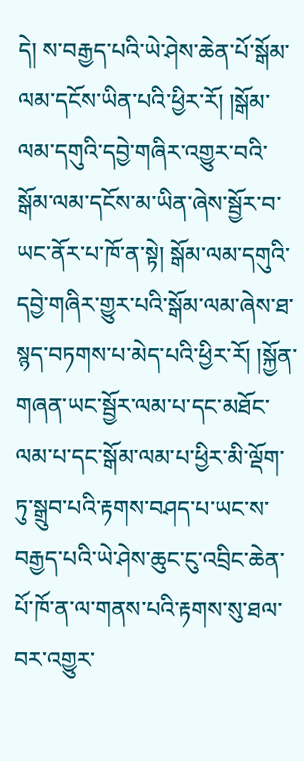དེ། ས་བརྒྱད་པའི་ཡེ་ཤེས་ཆེན་པོ་སྒོམ་ལམ་དངོས་ཡིན་པའི་ཕྱིར་རོ། །སྒོམ་ལམ་དགུའི་དབྱེ་གཞིར་འགྱུར་བའི་སྒོམ་ལམ་དངོས་མ་ཡིན་ཞེས་སྦྱོར་བ་ཡང་ནོར་པ་ཁོ་ན་སྟེ། སྒོམ་ལམ་དགུའི་དབྱེ་གཞིར་གྱུར་པའི་སྒོམ་ལམ་ཞེས་ཐ་སྙད་བཏགས་པ་མེད་པའི་ཕྱིར་རོ། །སྐྱོན་གཞན་ཡང་སྦྱོར་ལམ་པ་དང་མཐོང་ལམ་པ་དང་སྒོམ་ལམ་པ་ཕྱིར་མི་ལྡོག་ཏུ་སྒྲུབ་པའི་རྟགས་བཤད་པ་ཡང་ས་བརྒྱད་པའི་ཡེ་ཤེས་ཆུང་ངུ་འབྲིང་ཆེན་པོ་ཁོ་ན་ལ་གནས་པའི་རྟགས་སུ་ཐལ་བར་འགྱུར་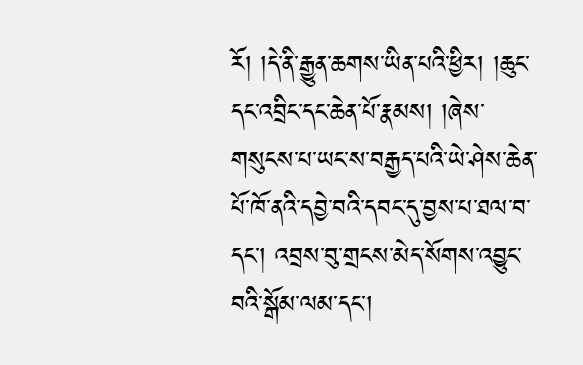རོ། །དེ་ནི་རྒྱུན་ཆགས་ཡིན་པའི་ཕྱིར། །ཆུང་དང་འབྲིང་དང་ཆེན་པོ་རྣམས། །ཞེས་གསུངས་པ་ཡང་ས་བརྒྱད་པའི་ཡེ་ཤེས་ཆེན་པོ་ཁོ་ནའི་དབྱེ་བའི་དབང་དུ་བྱས་པ་ཐལ་བ་དང་། འབྲས་བུ་གྲངས་མེད་སོགས་འབྱུང་བའི་སྒོམ་ལམ་དང་།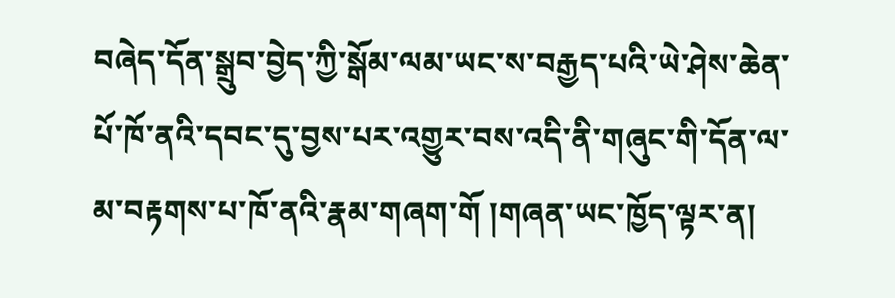བཞེད་དོན་སྒྲུབ་བྱེད་ཀྱི་སྒོམ་ལམ་ཡང་ས་བརྒྱད་པའི་ཡེ་ཤེས་ཆེན་པོ་ཁོ་ནའི་དབང་དུ་བྱས་པར་འགྱུར་བས་འདི་ནི་གཞུང་གི་དོན་ལ་མ་བརྟགས་པ་ཁོ་ནའི་རྣམ་གཞག་གོ །གཞན་ཡང་ཁྱོད་ལྟར་ན།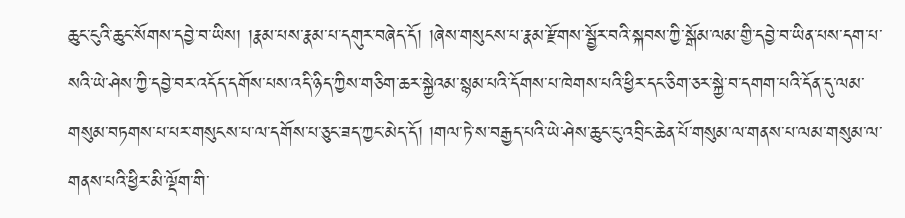ཆུང་ངུའི་ཆུང་སོགས་དབྱེ་བ་ཡིས། །རྣམ་པས་རྣམ་པ་དགུར་བཞེད་དོ། །ཞེས་གསུངས་པ་རྣམ་རྫོགས་སྦྱོར་བའི་སྐབས་ཀྱི་སྒོམ་ལམ་གྱི་དབྱེ་བ་ཡིན་པས་དག་པ་སའི་ཡེ་ཤེས་ཀྱི་དབྱེ་བར་འདོད་དགོས་པས་འདི་ཉིད་ཀྱིས་གཅིག་ཆར་སྐྱེའམ་སྙམ་པའི་དོགས་པ་ཁེགས་པའི་ཕྱིར་དང་ཅིག་ཅར་སྐྱེ་བ་དགག་པའི་དོན་དུ་ལམ་གསུམ་བཏགས་པ་པར་གསུངས་པ་ལ་དགོས་པ་ཅུང་ཟད་ཀྱང་མེད་དོ། །གལ་ཏེ་ས་བརྒྱད་པའི་ཡེ་ཤེས་ཆུང་ངུ་འབྲིང་ཆེན་པོ་གསུམ་ལ་གནས་པ་ལམ་གསུམ་ལ་གནས་པའི་ཕྱིར་མི་ལྡོག་གི་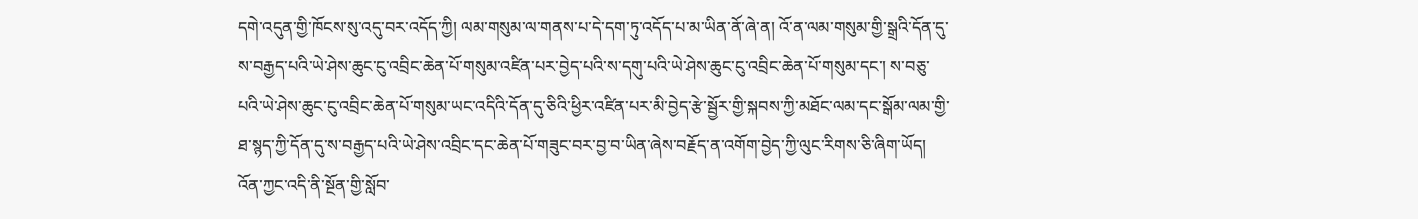དགེ་འདུན་གྱི་ཁོངས་སུ་འདུ་བར་འདོད་ཀྱི། ལམ་གསུམ་ལ་གནས་པ་དེ་དག་ཏུ་འདོད་པ་མ་ཡིན་ནོ་ཞེ་ན། འོ་ན་ལམ་གསུམ་གྱི་སྒྲའི་དོན་དུ་ས་བརྒྱད་པའི་ཡེ་ཤེས་ཆུང་ངུ་འབྲིང་ཆེན་པོ་གསུམ་འཛིན་པར་བྱེད་པའི་ས་དགུ་པའི་ཡེ་ཤེས་ཆུང་ངུ་འབྲིང་ཆེན་པོ་གསུམ་དང་། ས་བཅུ་པའི་ཡེ་ཤེས་ཆུང་ངུ་འབྲིང་ཆེན་པོ་གསུམ་ཡང་འདིའི་དོན་དུ་ཅིའི་ཕྱིར་འཛིན་པར་མི་བྱེད་རྩེ་སྦྱོར་གྱི་སྐབས་ཀྱི་མཐོང་ལམ་དང་སྒོམ་ལམ་གྱི་ཐ་སྙད་ཀྱི་དོན་དུ་ས་བརྒྱད་པའི་ཡེ་ཤེས་འབྲིང་དང་ཆེན་པོ་གཟུང་བར་བྱ་བ་ཡིན་ཞེས་བརྗོད་ན་འགོག་བྱེད་ཀྱི་ལུང་རིགས་ཅི་ཞིག་ཡོད། འོན་ཀྱང་འདི་ནི་སྔོན་གྱི་སློབ་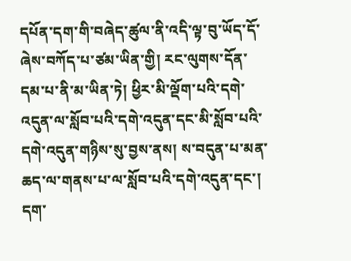དཔོན་དག་གི་བཞེད་ཚུལ་ནི་འདི་ལྟ་བུ་ཡོད་དོ་ཞེས་བཀོད་པ་ཙམ་ཡིན་གྱི། རང་ལུགས་དོན་དམ་པ་ནི་མ་ཡིན་ཏེ། ཕྱིར་མི་ལྡོག་པའི་དགེ་འདུན་ལ་སློབ་པའི་དགེ་འདུན་དང་མི་སློབ་པའི་དགེ་འདུན་གཉིས་སུ་བྱས་ནས། ས་བདུན་པ་མན་ཆད་ལ་གནས་པ་ལ་སློབ་པའི་དགེ་འདུན་དང་། དག་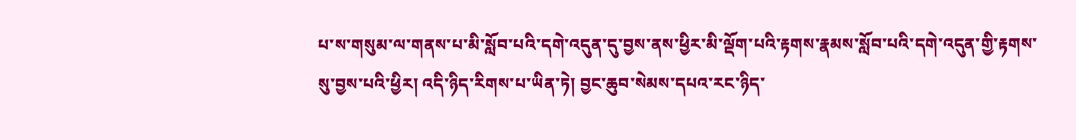པ་ས་གསུམ་ལ་གནས་པ་མི་སློབ་པའི་དགེ་འདུན་དུ་བྱས་ནས་ཕྱིར་མི་ལྡོག་པའི་རྟགས་རྣམས་སློབ་པའི་དགེ་འདུན་གྱི་རྟགས་སུ་བྱས་པའི་ཕྱིར། འདི་ཉིད་རིགས་པ་ཡིན་ཏེ། བྱང་ཆུབ་སེམས་དཔའ་རང་ཉིད་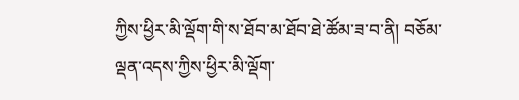ཀྱིས་ཕྱིར་མི་ལྡོག་གི་ས་ཐོབ་མ་ཐོབ་ཐེ་ཚོམ་ཟ་བ་ནི། བཅོམ་ལྡན་འདས་ཀྱིས་ཕྱིར་མི་ལྡོག་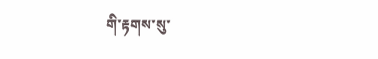གི་རྟགས་སུ་